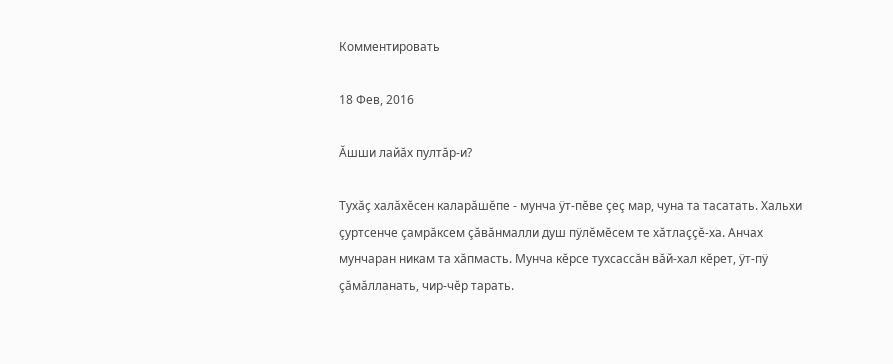Комментировать

18 Фев, 2016

Ăшши лайăх пултăр-и?

Тухăç халăхĕсен каларăшĕпе - мунча ÿт-пĕве çеç мар, чуна та тасатать. Хальхи çуртсенче çамрăксем çăвăнмалли душ пÿлĕмĕсем те хăтлаççĕ-ха. Анчах мунчаран никам та хăпмасть. Мунча кĕрсе тухсассăн вăй-хал кĕрет, ÿт-пÿ çăмăлланать, чир-чĕр тарать.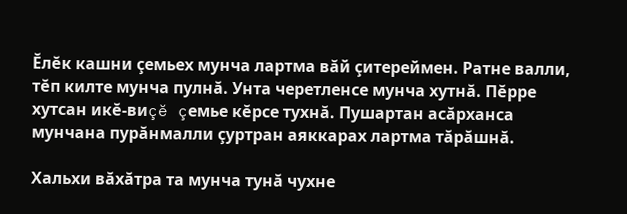Ĕлĕк кашни çемьех мунча лартма вăй çитереймен. Ратне валли, тĕп килте мунча пулнă. Унта черетленсе мунча хутнă. Пĕрре хутсан икĕ-виçĕ çемье кĕрсе тухнă. Пушартан асăрханса мунчана пурăнмалли çуртран аяккарах лартма тăрăшнă.

Хальхи вăхăтра та мунча тунă чухне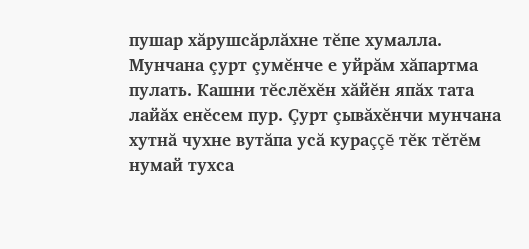пушар хăрушсăрлăхне тĕпе хумалла. Мунчана çурт çумĕнче е уйрăм хăпартма пулать. Кашни тĕслĕхĕн хăйĕн япăх тата лайăх енĕсем пур. Çурт çывăхĕнчи мунчана хутнă чухне вутăпа усă кураççĕ тĕк тĕтĕм нумай тухса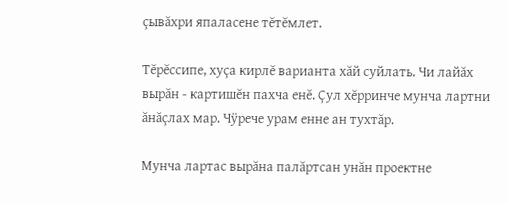çывăхри япаласене тĕтĕмлет.

Тĕрĕссипе, хуçа кирлĕ варианта хăй суйлать. Чи лайăх вырăн - картишĕн пахча енĕ. Çул хĕрринче мунча лартни ăнăçлах мар. Чÿрече урам енне ан тухтăр.

Мунча лартас вырăна палăртсан унăн проектне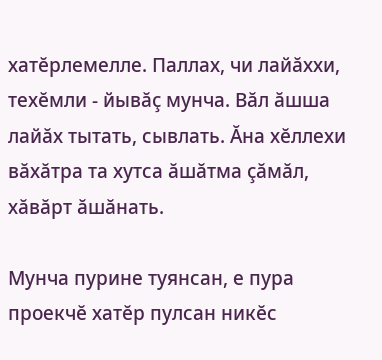хатĕрлемелле. Паллах, чи лайăххи, техĕмли - йывăç мунча. Вăл ăшша лайăх тытать, сывлать. Ăна хĕллехи вăхăтра та хутса ăшăтма çăмăл, хăвăрт ăшăнать.

Мунча пурине туянсан, е пура проекчĕ хатĕр пулсан никĕс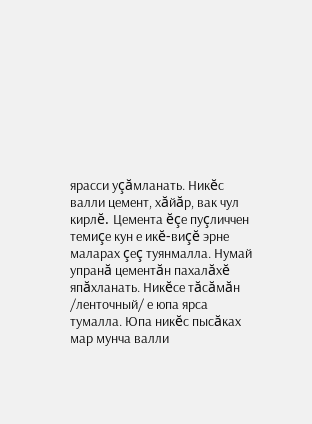ярасси уçăмланать. Никĕс валли цемент, хăйăр, вак чул кирлĕ. Цемента ĕçе пуçличчен темиçе кун е икĕ-виçĕ эрне маларах çеç туянмалла. Нумай упранă цементăн пахалăхĕ япăхланать. Никĕсе тăсăмăн /ленточный/ е юпа ярса тумалла. Юпа никĕс пысăках мар мунча валли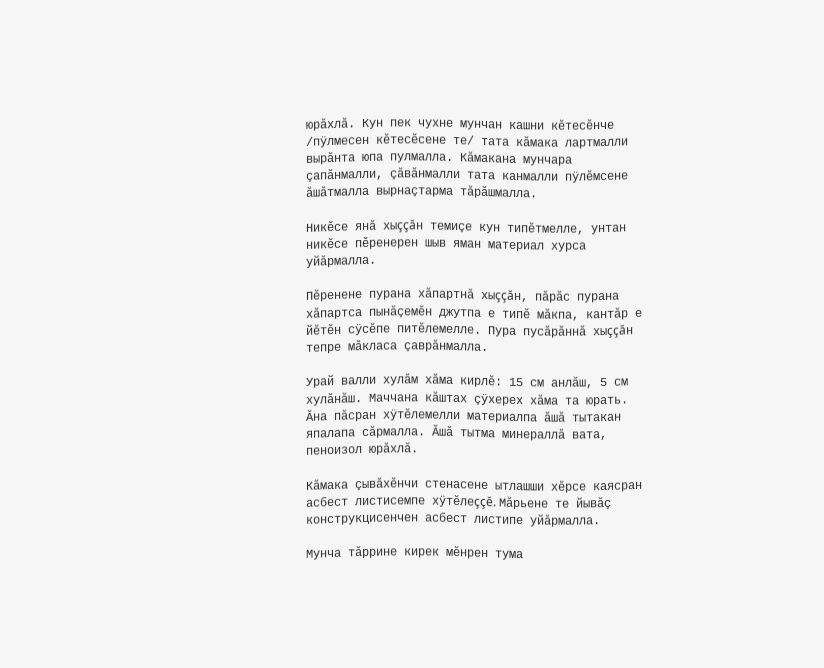юрăхлă. Кун пек чухне мунчан кашни кĕтесĕнче /пÿлмесен кĕтесĕсене те/ тата кăмака лартмалли вырăнта юпа пулмалла. Кăмакана мунчара çапăнмалли, çăвăнмалли тата канмалли пÿлĕмсене ăшăтмалла вырнаçтарма тăрăшмалла.

Никĕсе янă хыççăн темиçе кун типĕтмелле, унтан никĕсе пĕренерен шыв яман материал хурса уйăрмалла.

Пĕренене пурана хăпартнă хыççăн, пăрăс пурана хăпартса пынăçемĕн джутпа е типĕ мăкпа, кантăр е йĕтĕн сÿсĕпе питĕлемелле. Пура пусăрăннă хыççăн тепре мăкласа çаврăнмалла.

Урай валли хулăм хăма кирлĕ: 15 см анлăш, 5 см хулăнăш. Маччана кăштах çÿхерех хăма та юрать. Ăна пăсран хÿтĕлемелли материалпа ăшă тытакан япалапа сăрмалла. Ăшă тытма минераллă вата, пеноизол юрăхлă.

Кăмака çывăхĕнчи стенасене ытлашши хĕрсе каясран асбест листисемпе хÿтĕлеççĕ. Мăрьене те йывăç конструкцисенчен асбест листипе уйăрмалла.

Мунча тăррине кирек мĕнрен тума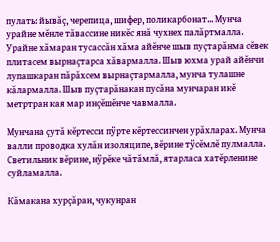пулать: йывăç, черепица, шифер, поликарбонат... Мунча урайне мĕнле тăвассине никĕс янă чухнех палăртмалла. Урайне хăмаран тусассăн хăма айĕнче шыв пуçтарăнма сĕвек плитасем вырнаçтарса хăвармалла. Шыв юхма урай айĕнчи лупашкаран пăрăхсем вырнаçтармалла, мунча тулашне кăлармалла. Шыв пуçтарăнакан пусăна мунчаран икĕ метртран кая мар инçĕшĕнче чавмалла.

Мунчана çутă кĕртесси пÿрте кĕртессинчен урăхларах. Мунча валли проводка хулăн изоляципе, вĕрине тÿсĕмлĕ пулмалла. Светильник вĕрине, нÿрĕке чăтăмлă, ятарласа хатĕрленине суйламалла.

Кăмакана хурçăран, чукунран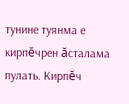тунине туянма е кирпĕчрен ăсталама пулать. Кирпĕч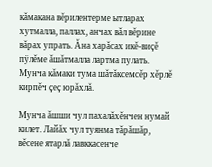кăмакана вĕрилентерме ытларах хутмалла, паллах, анчах вăл вĕрине вăрах упрать. Ăна харăсах икĕ-виçĕ пÿлĕме ăшăтмалла лартма пулать. Мунча кăмаки тума шăтăксемсĕр хĕрлĕ кирпĕч çеç юрăхлă.

Мунча ăшши чул пахалăхĕнчен нумай килет. Лайăх чул туянма тăрăшăр, вĕсене ятарлă лавккасенче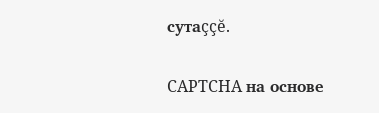сутаççĕ.

CAPTCHA на основе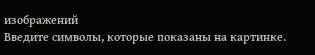изображений
Введите символы, которые показаны на картинке.